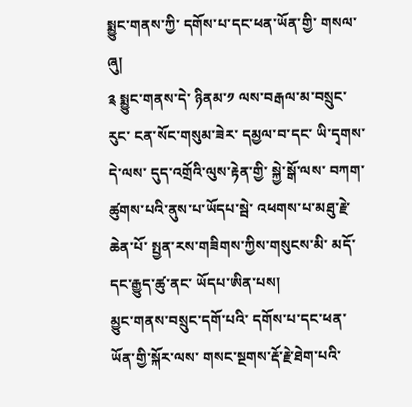སྨྱུང་གནས་ཀྱི་ དགོས་པ་དང་ཕན་ཡོན་གྱི་ གསལ་ཞུ།
༉ སྨྱུང་གནས་དེ་ ཉིནམ་༡ ལས་བརྒལ་མ་བསྲུང་རུང་ ངན་སོང་གསུམ་ཟེར་ དམྱལ་བ་དང་ ཡི་དྭགས་ དེ་ལས་ དུད་འགྲོའི་ལུས་རྟེན་གྱི་ སྐྱེ་སྒོ་ལས་ བཀག་ཚུགས་པའི་ནུས་པ་ཡོདཔ་སྦེ་ འཕགས་པ་མཐུ་རྗེ་ཆེན་པོ་ སྤྱན་རས་གཟིགས་ཀྱིས་གསུངས་མི་ མདོ་དང་རྒྱུད་ཚུ་ནང་ ཡོདཔ་ཨིན་པས།
མྱུང་གནས་བསྲུང་དགོ་པའི་ དགོས་པ་དང་ཕན་ཡོན་གྱི་སྐོར་ལས་ གསང་སྔགས་རྡོ་རྗེ་ཐེག་པའི་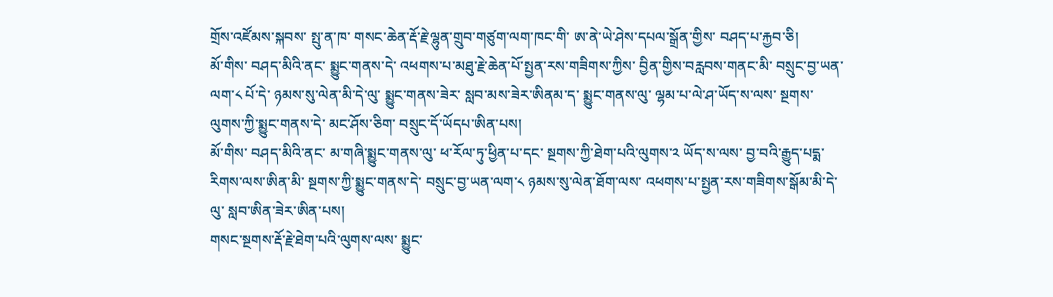གྲོས་འཛོམས་སྐབས་ སྤུ་ན་ཁ་ གསང་ཆེན་རྡོ་རྗེ་ལྷུན་གྲུབ་གཙུག་ལག་ཁང་གི་ ཨ་ནེ་ཡེ་ཤེས་དཔལ་སྒྲོན་གྱིས་ བཤད་པ་རྐྱབ་ཅི།
མོ་གིས་ བཤད་མིའི་ནང་ སྨྱུང་གནས་དེ་ འཕགས་པ་མཐུ་རྗེ་ཆེན་པོ་སྤྱན་རས་གཟིགས་ཀྱིས་ བྱིན་གྱིས་བརླབས་གནང་མི་ བསྲུང་བྱ་ཡན་ལག་༨ པོ་དེ་ ཉམས་སུ་ལེན་མི་དེ་ལུ་ སྨྱུང་གནས་ཟེར་ སླབ་མས་ཟེར་ཨིནམ་ད་ སྨྱུང་གནས་ལུ་ ལྷམ་པ་ལེ་ཤ་ཡོད་ས་ལས་ སྔགས་ལུགས་ཀྱི་སྨྱུང་གནས་དེ་ མང་ཤོས་ཅིག་ བསྲུང་དོ་ཡོདཔ་ཨིན་པས།
མོ་གིས་ བཤད་མིའི་ནང་ མ་གཞི་སྨྱུང་གནས་ལུ་ ཕ་རོལ་ཏུ་ཕྱིན་པ་དང་ སྔགས་ཀྱི་ཐེག་པའི་ལུགས་༢ ཡོད་ས་ལས་ བྱ་བའི་རྒྱུད་པདྨ་རིགས་ལས་ཨིན་མི་ སྔགས་ཀྱི་སྨྱུང་གནས་དེ་ བསྲུང་བྱ་ཡན་ལག་༨ ཉམས་སུ་ལེན་ཐོག་ལས་ འཕགས་པ་སྤྱན་རས་གཟིགས་སྒོམ་མི་དེ་ལུ་ སླབ་ཨིན་ཟེར་ཨིན་པས།
གསང་སྔགས་རྡོ་རྗེ་ཐེག་པའི་ལུགས་ལས་ སྨྱུང་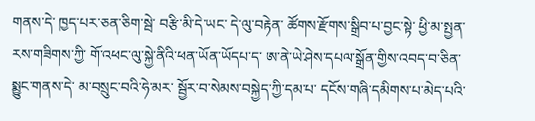གནས་དེ་ ཁྱད་པར་ཅན་ཅིག་སྦེ་ བརྩི་མི་དེ་ཡང་ དེ་ལུ་བརྟེན་ ཚོགས་རྫོགས་སྒྲིབ་པ་བྱང་སྟེ་ ཕྱི་མ་སྤྱན་རས་གཟིགས་ཀྱི་ གོ་འཕང་ལུ་སྐྱེ་ནིའི་ཕན་ཡོན་ཡོདཔ་ད་ ཨ་ནེ་ཡེ་ཤེས་དཔལ་སྒྲོན་གྱིས་འབད་བ་ཅིན་ སྨྱུང་གནས་དེ་ མ་བསྲུང་བའི་ཧེ་མར་ སྦྱོར་བ་སེམས་བསྐྱེད་ཀྱི་དམ་པ་ དངོས་གཞི་དམིགས་པ་མེད་པའི་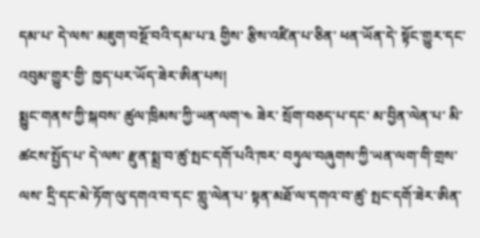དམ་པ་ དེ་ལས་ མཇུག་བསྔོ་བའི་དམ་པ་༣ གྱིས་ རྩིས་འཛིན་པ་ཅིན་ ཕན་ཡོན་དེ་ སྟོང་གྱུར་དང་འབུམ་གྱུར་གྱི་ ཁྱད་པར་ཡོད་ཟེར་ཨིན་པས།
སྨྱུང་གནས་ཀྱི་སྐབས་ ཚུལ་ཁྲིམས་ཀྱི་ཡན་ལག་༤ ཟེར་ སྲོག་བཅད་པ་དང་ མ་བྱིན་ལེན་པ་ མི་ཚངས་སྤྱོད་པ་ དེ་ལས་ རྫུན་སྨྲ་བ་ཚུ་སྤང་དགོ་པའི་ཁར་ བཏུལ་བཞུགས་ཀྱི་ཡན་ལག་གི་གྲས་ལས་ དྲི་དང་མེ་ཏོག་ལུ་དགའ་བ་དང་ གླུ་ལེན་པ་ སྟན་མཐོ་ལ་དགའ་བ་ཚུ་ སྤང་དགོ་ཟེར་ཨིན་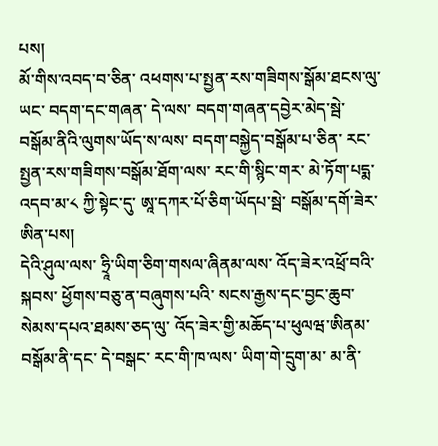པས།
མོ་གིས་འབད་བ་ཅིན་ འཕགས་པ་སྤྱན་རས་གཟིགས་སྒོམ་ཐངས་ལུ་ཡང་ བདག་དང་གཞན་ དེ་ལས་ བདག་གཞན་དབྱེར་མེད་སྦེ་ བསྒོམ་ནིའི་ལུགས་ཡོད་ས་ལས་ བདག་བསྐྱེད་བསྒོམ་པ་ཅིན་ རང་སྤྱན་རས་གཟིགས་བསྒོམ་ཐོག་ལས་ རང་གི་སྙིང་གར་ མེ་ཏོག་པདྨ་འདབ་མ་༨ ཀྱི་སྟེང་དུ་ ཨཱ་དཀར་པོ་ཅིག་ཡོདཔ་སྦེ་ བསྒོམ་དགོ་ཟེར་ཨིན་པས།
དེའི་ཤུལ་ལས་ ཧྲཱི་ཡིག་ཅིག་གསལ་ཞིནམ་ལས་ འོད་ཟེར་འཕྲོ་བའི་སྐབས་ ཕྱོགས་བཅུ་ན་བཞུགས་པའི་ སངས་རྒྱས་དང་བྱང་ཆུབ་སེམས་དཔའ་ཐམས་ཅད་ལུ་ འོད་ཟེར་གྱི་མཆོད་པ་ཕུལཝ་ཨིནམ་ བསྒོམ་ནི་དང་ དེ་བསྒང་ རང་གི་ཁ་ལས་ ཡིག་གེ་དྲུག་མ་ མ་ནི་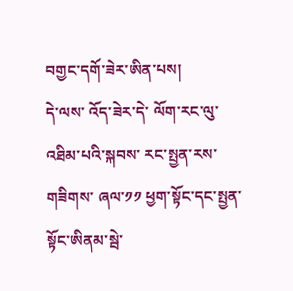བགྱང་དགོ་ཟེར་ཨིན་པས།
དེ་ལས་ འོད་ཟེར་དེ་ ལོག་རང་ལུ་འཐིམ་པའི་སྐབས་ རང་སྤྱན་རས་གཟིགས་ ཞལ་༡༡ ཕྱག་སྟོང་དང་སྤྱན་སྟོང་ཨིནམ་སྦེ་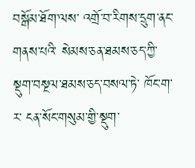བསྒོམ་ཐོག་ལས་ འགྲོ་བ་རིགས་དྲུག་ནང་གནས་པའི་ སེམས་ཅན་ཐམས་ཅད་ཀྱི་ སྡུག་བསྔལ་ཐམས་ཅད་བསལ་ཏེ་ ཁོང་ག་ར་ ངན་སོང་གསུམ་གྱི་སྡུག་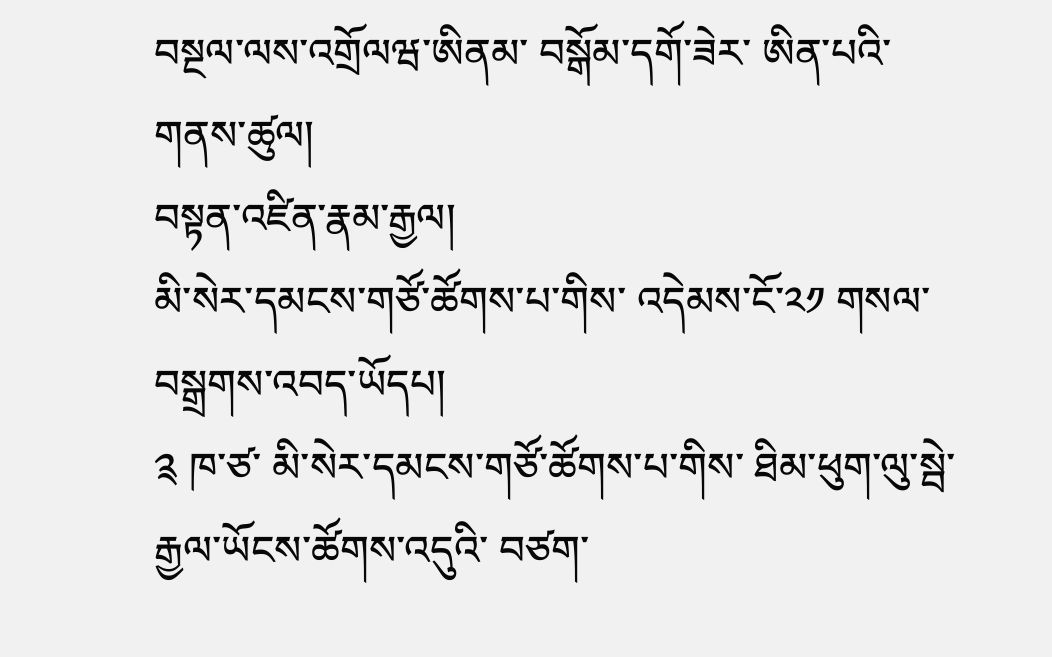བསྔལ་ལས་འགྲོལཝ་ཨིནམ་ བསྒོམ་དགོ་ཟེར་ ཨིན་པའི་གནས་ཚུལ།
བསྟན་འཛིན་རྣམ་རྒྱལ།
མི་སེར་དམངས་གཙོ་ཚོགས་པ་གིས་ འདེམས་ངོ་༢༡ གསལ་བསྒྲགས་འབད་ཡོདཔ།
༉ ཁ་ཙ་ མི་སེར་དམངས་གཙོ་ཚོགས་པ་གིས་ ཐིམ་ཕུག་ལུ་སྦེ་ རྒྱལ་ཡོངས་ཚོགས་འདུའི་ བཙག་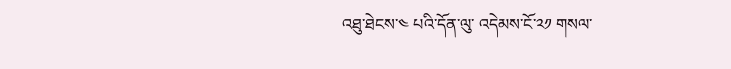འཐུ་ཐེངས་༤ པའི་དོན་ལུ་ འདེམས་ངོ་༢༡ གསལ་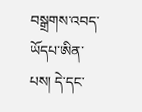བསྒྲགས་འབད་ ཡོདཔ་ཨིན་པས། དེ་དང་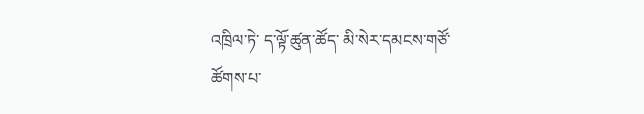འཁྲིལ་ཏེ་ ད་ལྟོ་ཚུན་ཚོད་ མི་སེར་དམངས་གཙོ་ཚོགས་པ་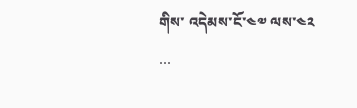གིས་ འདེམས་ངོ་༤༧ ལས་༤༢ …